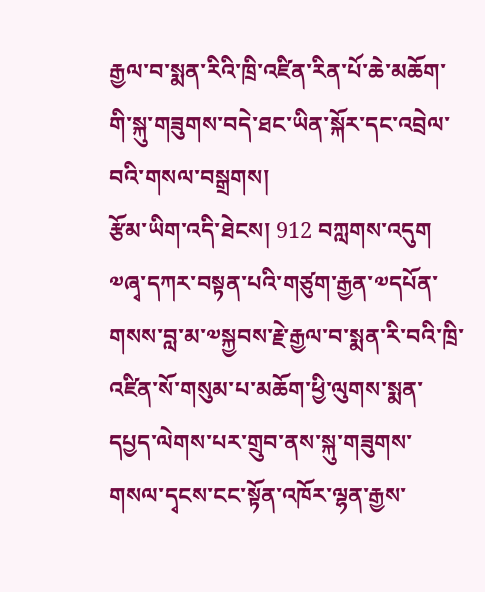རྒྱལ་བ་སྨན་རིའི་ཁྲི་འཛིན་རིན་པོ་ཆེ་མཆོག་གི་སྐུ་གཟུགས་བདེ་ཐང་ཡིན་སྐོར་དང་འབྲེལ་བའི་གསལ་བསྒྲགས།
རྩོམ་ཡིག་འདི་ཐེངས། 912 བཀླགས་འདུག
༧ཞྭ་དཀར་བསྟན་པའི་གཙུག་རྒྱན་༧དཔོན་གསས་བླ་མ་༧སྐྱབས་རྗེ་རྒྱལ་བ་སྨན་རི་བའི་ཁྲི་འཛིན་སོ་གསུམ་པ་མཆོག་ཕྱི་ལུགས་སྨན་དཔྱད་ལེགས་པར་གྲུབ་ནས་སྐུ་གཟུགས་གསལ་དྭངས་ངང་སྟོན་འཁོར་ལྷན་རྒྱས་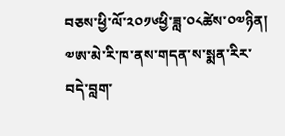བཅས་ཕྱི་ལོ་༢༠༡༦ཕྱི་ཟླ་༠༨ཚེས་༠༧ཉིན། ༧ཨ་མེ་རི་ཁ་ནས་གདན་ས་སྨན་རིར་བདེ་བླག་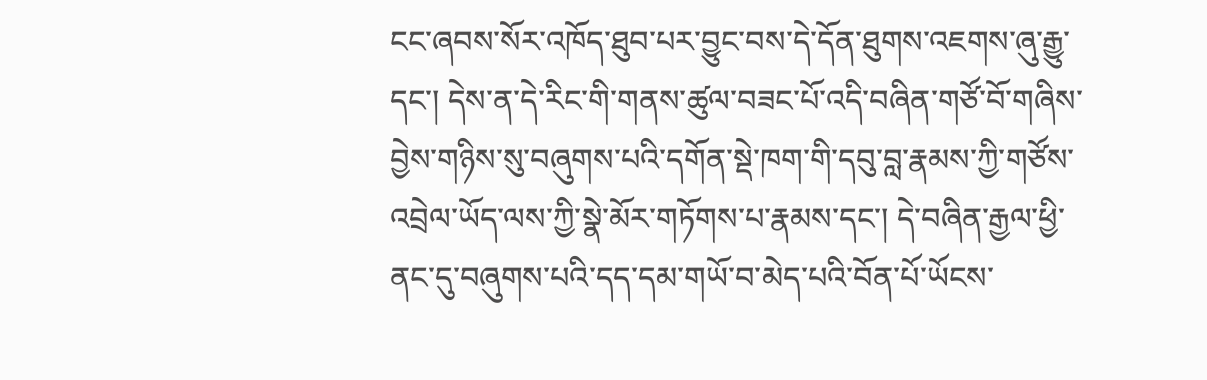ངང་ཞབས་སོར་འཁོད་ཐུབ་པར་བྱུང་བས་དེ་དོན་ཐུགས་འཇགས་ཞུ་རྒྱུ་དང་། དེས་ན་དེ་རིང་གི་གནས་ཚུལ་བཟང་པོ་འདི་བཞིན་གཙོ་བོ་གཞིས་བྱེས་གཉིས་སུ་བཞུགས་པའི་དགོན་སྡེ་ཁག་གི་དབུ་བླ་རྣམས་ཀྱི་གཙོས་འབྲེལ་ཡོད་ལས་ཀྱི་སྣེ་མོར་གཏོགས་པ་རྣམས་དང་། དེ་བཞིན་རྒྱལ་ཕྱི་ནང་དུ་བཞུགས་པའི་དད་དམ་གཡོ་བ་མེད་པའི་བོན་པོ་ཡོངས་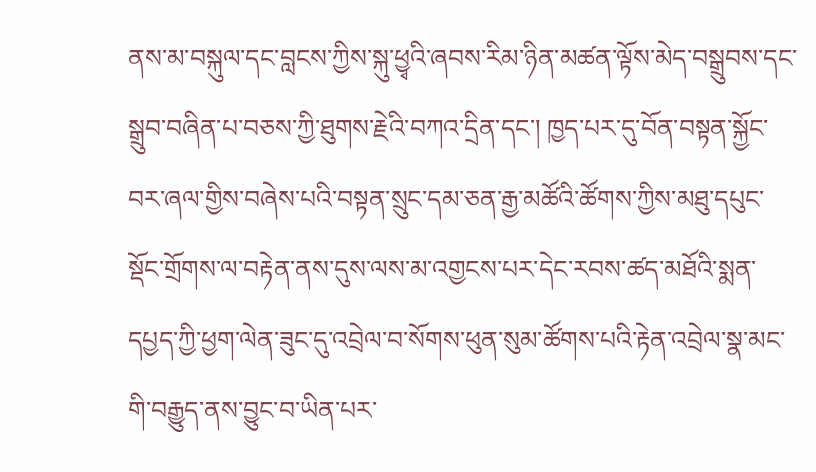ནས་མ་བསྐུལ་དང་བླངས་ཀྱིས་སྐུ་ཕྱྭའི་ཞབས་རིམ་ཉིན་མཚན་ལྟོས་མེད་བསྒྲུབས་དང་སྒྲུབ་བཞིན་པ་བཅས་ཀྱི་ཐུགས་རྗེའི་བཀའ་དྲིན་དང་། ཁྱད་པར་དུ་བོན་བསྟན་སྐྱོང་བར་ཞལ་གྱིས་བཞེས་པའི་བསྟན་སྲུང་དམ་ཅན་རྒྱ་མཚོའི་ཚོགས་ཀྱིས་མཐུ་དཔུང་སྡོང་གྲོགས་ལ་བརྟེན་ནས་དུས་ལས་མ་འགྱངས་པར་དེང་རབས་ཚད་མཐོའི་སྨན་དཔྱད་ཀྱི་ཕྱག་ལེན་ཟུང་དུ་འབྲེལ་བ་སོགས་ཕུན་སུམ་ཚོགས་པའི་རྟེན་འབྲེལ་སྣ་མང་གི་བརྒྱུད་ནས་བྱུང་བ་ཡིན་པར་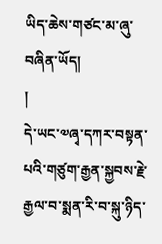ཡིད་ཆེས་གཙང་མ་ཞུ་བཞིན་ཡོད།
།
དེ་ཡང་༧ཞྭ་དཀར་བསྟན་པའི་གཙུག་རྒྱན་སྐྱབས་རྗེ་རྒྱལ་བ་སྨན་རི་བ་སྐུ་ཉིད་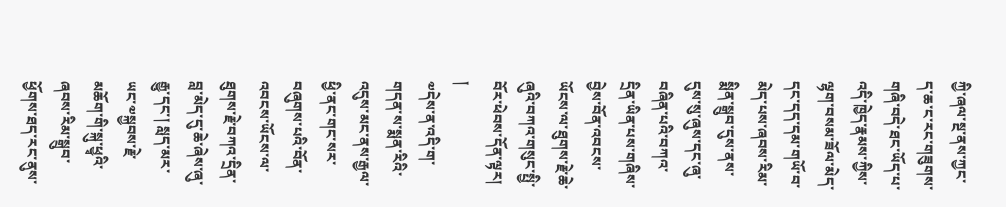ཀྱི་ཞལ་སྔ་ནས་ཀྱང་ད་ཆ་ང་རང་གཟུགས་གཞི་བདེ་ཐང་ཡོད་པ་འདི་ཁྱེད་རྣམས་ཀྱིས་ལྷག་བསམ་ཟོལ་མེད་དང་དད་དམ་གཡོ་བ་མེད་པས་ཞབས་རིམ་སྨིན་སྒྲུབ་དུས་ནས་དུས་སུ་ཞུས་དང་ཞུ་བཞིན་པའི་བཀའ་དྲིན་ཡིན་པས་གཞིས་བྱེས་བོན་འབངས་ཡོངས་ལ་ཐུགས་རྗེ་ཆེ་ཞུའི་བཀའ་གསུང་སྤྱི་བོར་ཕེབས་དོན་ལྟར།
།
༧དེས་ན་འདི་ག་གདན་ས་སྨན་རིའི་འདུས་མང་ནས་རྒྱལ་ཕྱི་ནང་གང་སར་བཞུགས་པའི་བོན་འབངས་ཡོངས་ལ་ཐུགས་རྗེ་བཀའ་དྲིན་བླ་མེད་དུ་ཆེ་ཞེས་ཞུ་རྒྱུ་དང་། སླད་མར་ཡང་༧སྐྱབས་རྗེ་མཆོག་གི་སྐུ་ཕྱྭའི་ཞབས་རིམ་སྒྲུབ་ཕྱོགས་ཐད་རང་ནུས་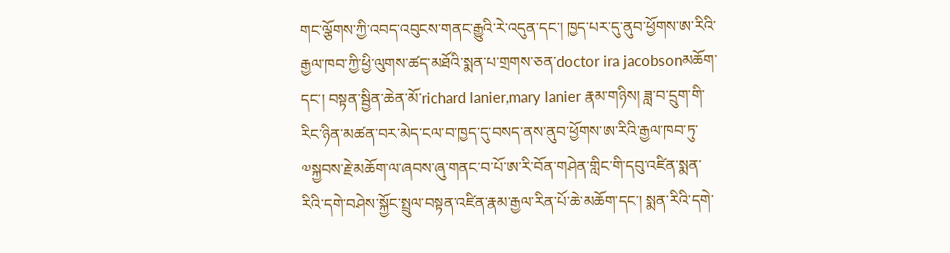གང་ལྕོགས་ཀྱི་འབད་འབུངས་གནང་རྒྱུའི་རེ་འདུན་དང་། ཁྱད་པར་དུ་ནུབ་ཕྱོགས་ཨ་རིའི་རྒྱལ་ཁབ་ཀྱི་ཕྱི་ལུགས་ཚད་མཐོའི་སྨན་པ་གྲགས་ཅན་doctor ira jacobsonམཆོག་དང་། བསྟན་སྦྱིན་ཆེན་མོ་richard lanier,mary lanier རྣམ་གཉིས། ཟླ་བ་དྲུག་གི་རིང་ཉིན་མཚན་བར་མེད་ངལ་བ་ཁྱད་དུ་བསད་ནས་ནུབ་ཕྱོགས་ཨ་རིའི་རྒྱལ་ཁབ་ཏུ་༧སྐྱབས་རྗེ་མཆོག་ལ་ཞབས་ཞུ་གནང་བ་པོ་ཨ་རི་བོན་གཤེན་གླིང་གི་དབུ་འཛིན་སྨན་རིའི་དགེ་བཤེས་སྐྱོང་སྤྲུལ་བསྟན་འཛིན་རྣམ་རྒྱལ་རིན་པོ་ཆེ་མཆོག་དང་། སྨན་རིའི་དགེ་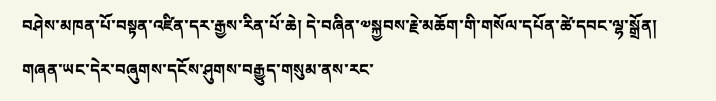བཤེས་མཁན་པོ་བསྟན་འཛིན་དར་རྒྱས་རིན་པོ་ཆེ། དེ་བཞིན་༧སྐྱབས་རྗེ་མཆོག་གི་གསོལ་དཔོན་ཚེ་དབང་ལྷ་སྒྲོན། གཞན་ཡང་དེར་བཞུགས་དངོས་ཤུགས་བརྒྱུད་གསུམ་ནས་རང་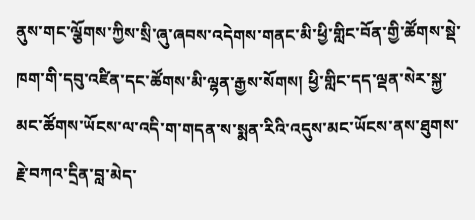ནུས་གང་ལྕོགས་ཀྱིས་སྲི་ཞུ་ཞབས་འདེགས་གནང་མི་ཕྱི་གླིང་བོན་གྱི་ཚོགས་སྡེ་ཁག་གི་དབུ་འཛིན་དང་ཚོགས་མི་ལྷན་རྒྱས་སོགས། ཕྱི་གླིང་དད་ལྡན་སེར་སྐྱ་མང་ཚོགས་ཡོངས་ལ་འདི་ག་གདན་ས་སྨན་རིའི་འདུས་མང་ཡོངས་ནས་ཐུགས་རྗེ་བཀའ་དྲིན་བླ་མེད་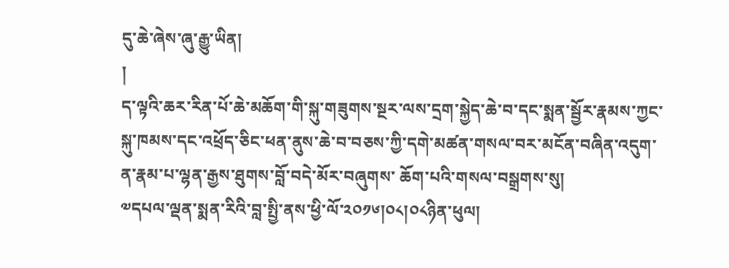དུ་ཆེ་ཞེས་ཞུ་རྒྱུ་ཡིན།
།
ད་ལྟའི་ཆར་རིན་པོ་ཆེ་མཆོག་གི་སྐུ་གཟུགས་སྔར་ལས་དྲག་སྐྱེད་ཆེ་བ་དང་སྨན་སྦྱོར་རྣམས་ཀྱང་སྐུ་ཁམས་དང་འཕྲོད་ཅིང་ཕན་ནུས་ཆེ་བ་བཅས་ཀྱི་དགེ་མཚན་གསལ་བར་མངོན་བཞིན་འདུག་ན་རྣམ་པ་ལྷན་རྒྱས་ཐུགས་བློ་བདེ་མོར་བཞུགས་ ཆོག་པའི་གསལ་བསྒྲགས་སུ།
༧དཔལ་ལྡན་སྨན་རིའི་བླ་སྤྱི་ནས་ཕྱི་ལོ་༢༠༡༦།༠༨།༠༨ཉིན་ཕུལ།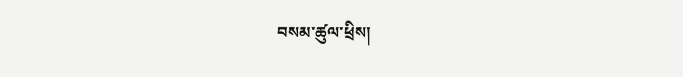བསམ་ཚུལ་ཕྲིས།